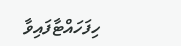ހިފަހައްޓާފައިވާ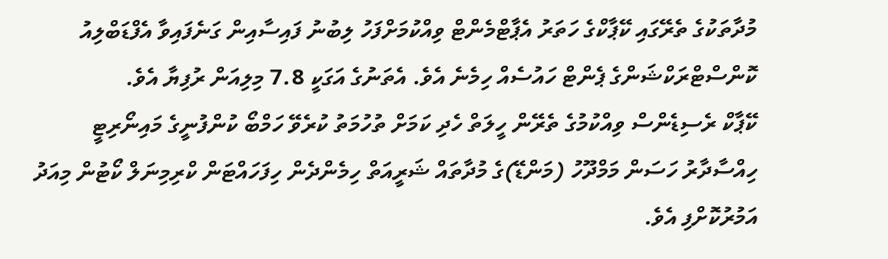މުދާތަކުގެ ތެރޭގައި ކޭޕާކްގެ ހަތަރު އެޕާޓްމެންޓް ވިއްކުމަށްފަހު ލިބުނު ފައިސާއިން ގަނެފައިވާ އެފްޑަބްލިއު ކޮންސްޓްރަކްޝަންގެ ޕެންޓް ހައުސެއް ހިމެނެ އެވެ. އެތަނުގެ އަގަކީ 7.8 މިލިއަން ރުފިޔާ އެވެ.
ކޭޕާކް ރެސިޑެންސް ވިއްކުމުގެ ތެރޭން ހީލަތް ހެދި ކަމަށް ތުހުމަތު ކުރެވޭ ހަމްބޯ ކުންފުނީގެ މައިނޯރިޓީ ހިއްސާދާރު ހަސަން މަމްދޫހު (މަންޑޭ)ގެ މުދާތައް ޝަރީއަތް ހިމެންދެން ހިފަހައްޓަން ކްރިމިނަލް ކޯޓުން މިއަދު އަމުރުކޮށްފި އެވެ.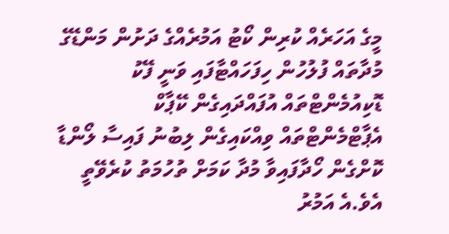މީގެ އަހަރެއް ކުރިން ކޯޓު އަމުރެއްގެ ދަށުން މަންޑޭގެ މުދާތައް ފުލުހުން ހިފަހައްޓާފައި ވަނީ ފޭކު ޑޮކިއުމެންޓްތައް އުފައްދައިގެން ކޭޕާކް އެޕާޓްމެންޓްތައް ވިއްކައިގެން ލިބުނު ފައިސާ ލޯންޑާ ކޮށްގެން ހޯދާފައިވާ މުދާ ކަމަށް ތުހުމަތު ކުރެވޭތީ އެވެ.އެ އަމުރު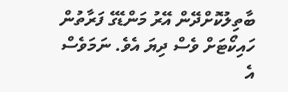ބާތިލުކޮށްދޭން އޭރު މަންޑޭގެ ފަރާތުން ހައިކޯޓަށް ވެސް ދިޔަ އެވެ. ނަމަވެސް އެ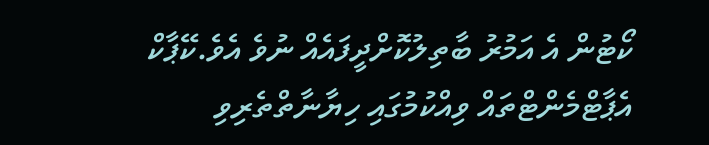ކޯޓުން އެ އަމުރު ބާތިލުކޮށްދީފައެއް ނުވެ އެވެ.ކޭޕާކް އެޕާޓްމެންޓްތައް ވިއްކުމުގައި ހިޔާނާތްތެރިވި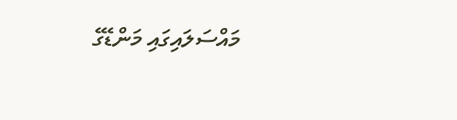މައްސަލައިގައި މަންޑޭގެ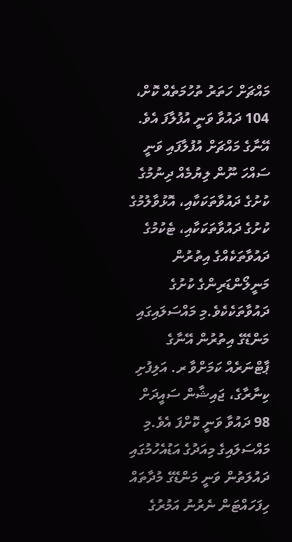މައްޗަށް ހަތަރު ތުހުމަތެއް ކޮށް، 104 ދައުވާ ވަނީ އުފުލާފަ އެވެ. އޭނާގެ މައްޗަށް އުފުލާފައި ވަނީ ސައްހަ ނޫން ލިޔުމެއް ދިނުމުގެ ކުށުގެ ދައުވާތަކަކާއި، އޮޅުވާލުމުގެ ކުށުގެ ދައުވާތަކަކާއި، ޓެކުމުގެ ދައުވާތަކެއްގެ އިތުރުން މަނީލޯންޑަރިންގެ ކުށުގެ ދައުވާތަކެކެވެ.މި މައްސަލައިގައި މަންޑޭގެ އިތުރުން އޭނާގެ ޕާޓްނަރެއް ކަމަށްވާ ރ. އަލިފުށި ކިނާރާގެ، ޖައިޝާން ސައީދަށް 98 ދައުވާ ވަނީ ކޮށްފަ އެވެ.މި މައްސަލައިގެ މިއަދުގެ އަޑުއެހުމުގައި ދައުލަތުން ވަނީ މަންޑޭގެ މުދާތައް ހިފަހައްޓަން ނެރުނު އަމުރުގެ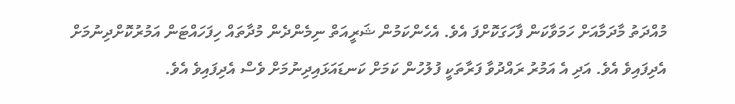މުއްދަތު މާދަމާއަށް ހަމަވާކަން ފާހަގަކޮށްފަ އެވެ. އެހެންކަމުން ޝަރީއަތް ނިމެންދެން މުދާތައް ހިފަހައްޓަން އަމުރުކޮށްދިނުމަށް އެދިފައިވެ އެވެ. އަދި އެ އަމުރު ރައްދުވާ ފަރާތަކީ ފުލުހުން ކަމަށް ކަނޑައަޅައިދިނުމަށް ވެސް އެދިފައިވެ އެވެ.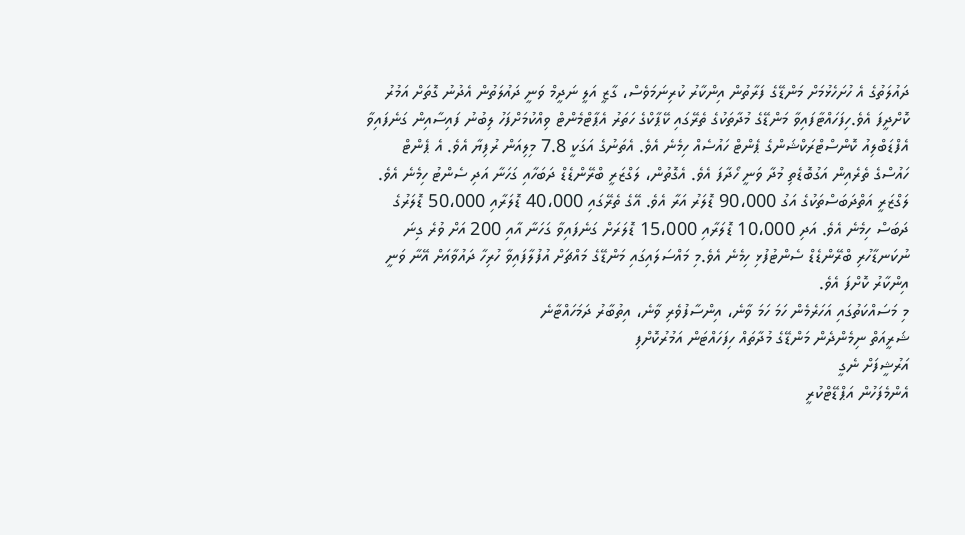ދައުލަތުގެ އެ ހުށަހެޅުމަށް މަންޑޭގެ ފަރާތުން އިންކާރު ކުރިނަމަވެސް، ގާޒީ އަލީ ނަދީމް ވަނީ ދައުލަތުން އެދުނު ގޮތަށް އަމުރު ކޮށްދީފަ އެވެ.ހިފަހައްޓާފައިވާ މަންޑޭގެ މުދާތަކުގެ ތެރޭގައި ކޭޕާކްގެ ހަތަރު އެޕާޓްމެންޓް ވިއްކުމަށްފަހު ލިބުނު ފައިސާއިން ގަނެފައިވާ އެފްޑަބްލިއު ކޮންސްޓްރަކްޝަންގެ ޕެންޓް ހައުސެއް ހިމެނެ އެވެ. އެތަނުގެ އަގަކީ 7.8 މިލިއަން ރުފިޔާ އެވެ. އެ ޕެންޓް ހައުސްގެ ތެރެއިން އަގުބޮޑެތި މުދާ ވަނީ ހޯދާފަ އެވެ. އެގޮތުން، ލަގްޒަރީ ބްރޭންޑެޑް ދަބަހާއި ގަހަނާ އަދި ސެންޓު ހިމެނެ އެވެ. ލަގްޒަރީ އަތްދަބަސްތަކުގެ އަގު 90،000 ޑޮލަރު އަރާ އެވެ. އޭގެ ތެރޭގައި 40،000 ޑޮލަރާއި 50،000 ޑޮލަރުގެ ދަބަސް ހިމެނެ އެވެ. އަދި 10،000 ޑޮލަރާއި 15،000 ޑޮލަރަށް ގަނެފައިވާ ގަހަނާ އާއި 200 އަށް ވުރެ ގިނަ ނުކަނޑާހުރި ބްރޭންޑެޑް ސެންޓުފުޅި ހިމެނެ އެވެ.މި މައްސަލައިގައި މަންޑޭގެ މައްޗަށް އުފުލާފައިވާ ހުރިހާ ދައުވާއަށް އޭނާ ވަނީ އިންކާރު ކޮށްފަ އެވެ.
މި މަސައްކަތުގައި އަހަރެމެން ހަމަ ހަމަ ވާނެ، އިންސާފުވެރި ވާނެ، އިތުބާރު ދަމަހައްޓާނެ
ޝަރީއަތް ނިމެންދެން މަންޑޭގެ މުދާތައް ހިފަހައްޓަން އަމުރުކޮށްފި
އަރުޝީފަށް ނެގީ
އެންމެފަހުން އަޕްޑޭޓްކުރީ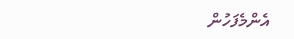އެންމެފަހުން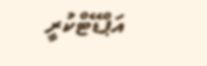އަޕްޑޭޓްކުރީ